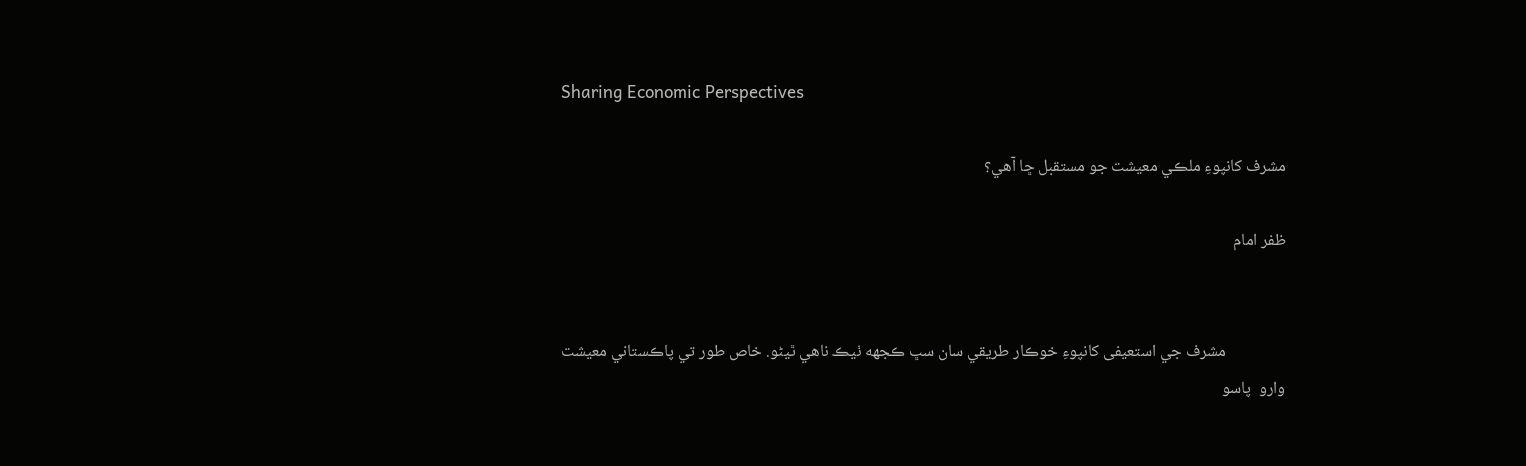Sharing Economic Perspectives

مشرف کانپوءِ ملڪي معيشت جو مستقبل ڇا آهي؟

ظفر امام


                مشرف جي استعيفى کانپوءِ خوڪار طريقي سان سڀ ڪجهه ٺيڪ ناهي ٿيڻو. خاص طور تي پاڪستاني معيشت وارو  پاسو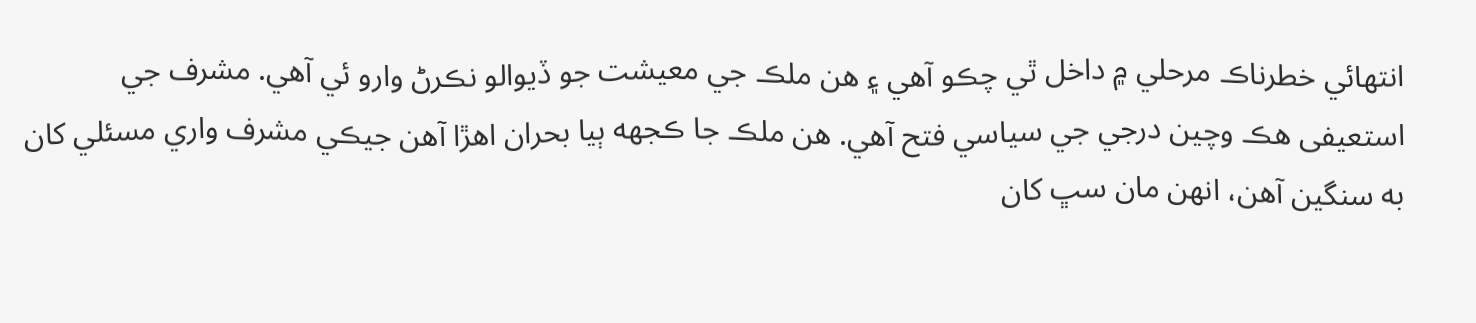انتهائي خطرناڪ مرحلي ۾ داخل ٿي چڪو آهي ۽ هن ملڪ جي معيشت جو ڏيوالو نڪرڻ وارو ئي آهي. مشرف جي استعيفى هڪ وچين درجي جي سياسي فتح آهي. هن ملڪ جا ڪجهه ٻيا بحران اهڙا آهن جيڪي مشرف واري مسئلي کان به سنگين آهن، انهن مان سڀ کان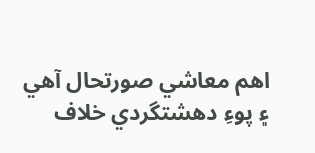اهم معاشي صورتحال آهي ۽ پوءِ دهشتگردي خلاف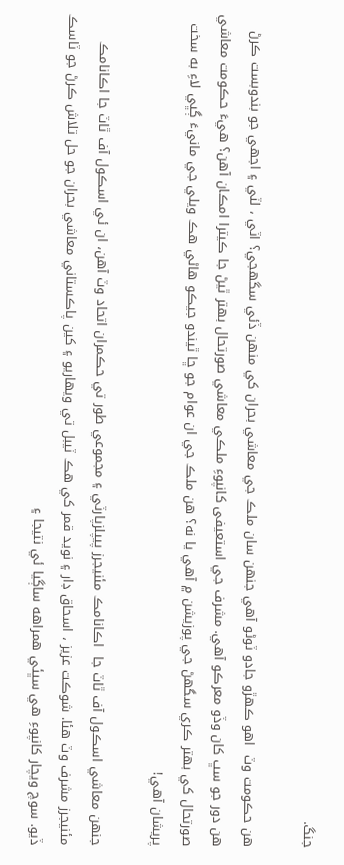جنگ.

هن حڪومت وٽ  اهو ڪهڙو جادو ٽوڻو آهي جنهن سان ملڪ جي معاشي بحران کي منهن ڏئي سگهجي؟ اٽي ، لٽي ۽ اجهي جو بندوبست ڪرڻ هن دور جو سڀ کان وڏو معرڪو آهي. مشرف جي استعيفى کانپوءِ ملڪي معاشي صورتحال بهتر ٿيڻ جا ڪيترا امڪان آهن؟ هيءَ حڪومت معاشي صورتحال کي بهتر ڪري سگهڻ جي پوزيشن ۾ آهي يا نه؟ هن ملڪ جي ان عوام جو ڇا ٿيندو جيڪو هاڻي هڪ ويلي جي مانيءَ ڳڀي لاءِ به سخت پريشان آهي!

جنهن معاشي اسڪول آف ٿاٽ جا  اڪانامڪ مئنيجرز پيپلزپارٽي ۽ مجموعي طور تي حڪمران اتحاد وٽ آهن، ان ئي اسڪول آف ٿاٽ جا اڪانامڪ مئنيجرز مشرف وٽ هئا. شوڪت عزيز ، اسحاق ڊار ۽ نويد قمر کي هڪ ٽيبل تي ويهاريو ۽ کين پاڪستاني معاشي بحران جو حل تلاش ڪرڻ جو ٽاسڪ ڏيو. سوچ ويچار کانپوءِ هي سڀئي همراهه ساڳيا ئي نتيجا ۽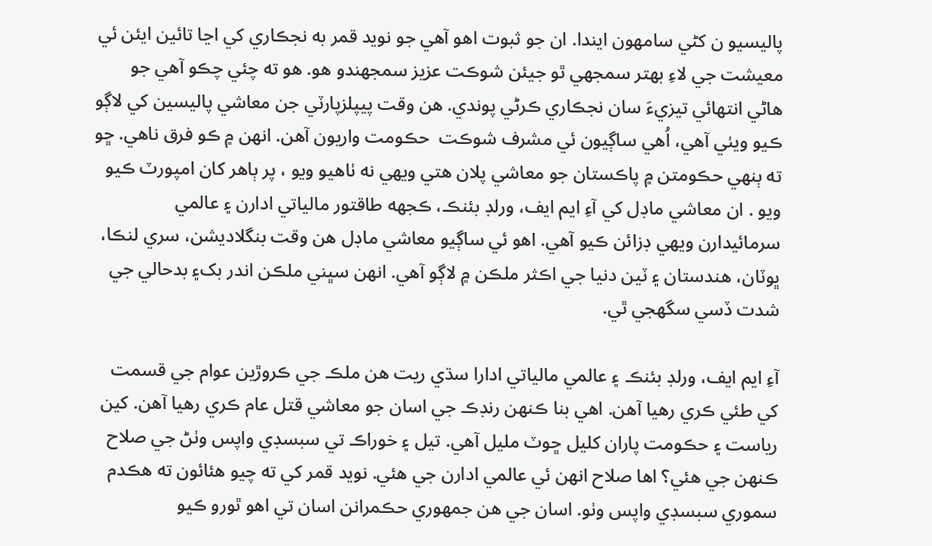پاليسيو ن کڻي سامهون ايندا. ان جو ثبوت اهو آهي جو نويد قمر به نجڪاري کي اڃا تائين ايئن ئي معيشت جي لاءِ بهتر سمجهي ٿو جيئن شوڪت عزيز سمجهندو هو. هو ته چئي چڪو آهي جو هاڻي انتهائي تيزيءَ سان نجڪاري ڪرڻي پوندي. هن وقت پيپلزپارٽي جن معاشي پاليسين کي لاڳو ڪيو ويٺي آهي، اُهي ساڳيون ئي مشرف شوڪت  حڪومت واريون آهن. انهن ۾ ڪو فرق ناهي. ڇو ته ٻنهي حڪومتن ۾ پاڪستان جو معاشي پلان هتي ويهي نه ٺاهيو ويو ، پر ٻاهر کان امپورٽ ڪيو ويو . ان معاشي ماڊل کي آءِ ايم ايف، ورلڊ بئنڪ، ڪجهه طاقتور مالياتي ادارن ۽ عالمي سرمائيدارن ويهي ڊزائن ڪيو آهي. اهو ئي ساڳيو معاشي ماڊل هن وقت بنگلاديشن، سري لنڪا، ڀوٽان، هندستان ۽ ٽين دنيا جي اڪثر ملڪن ۾ لاڳو آهي. انهن سڀني ملڪن اندر بک۽ بدحالي جي شدت ڏسي سگهجي ٿي.

آءِ ايم ايف، ورلڊ بئنڪ ۽ عالمي مالياتي ادارا سڌي ريت هن ملڪ جي ڪروڙين عوام جي قسمت کي طئي ڪري رهيا آهن. اهي بنا ڪنهن رنڊڪ جي اسان جو معاشي قتل عام ڪري رهيا آهن. کين رياست ۽ حڪومت پاران کليل ڇوٽ مليل آهي. تيل ۽ خوراڪ تي سبسڊي واپس وٺڻ جي صلاح ڪنهن جي هئي؟ اها صلاح انهن ئي عالمي ادارن جي هئي. نويد قمر کي ته چيو هئائون ته هڪدم سموري سبسڊي واپس وٺو. اسان جي هن جمهوري حڪمرانن اسان تي اهو ٿورو ڪيو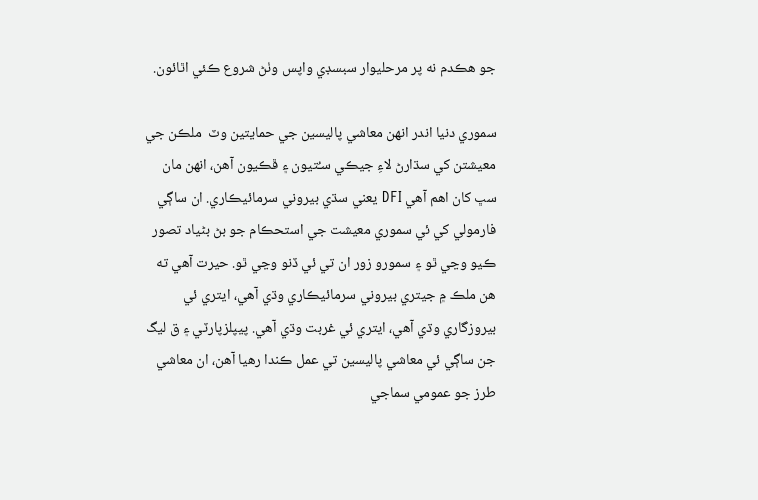جو هڪدم نه پر مرحليوار سبسڊي واپس وٺڻ شروع ڪئي اٿائون.

سموري دنيا اندر انهن معاشي پاليسين جي حمايتين وٽ  ملڪن جي معيشتن کي سڌارڻ لاءِ جيڪي سـُتيون ۽ ڦڪيون آهن، انهن مان سڀ کان اهم آهي DFI يعني سڌي بيروني سرمائيڪاري. ان ساڳي فارمولي کي ئي سموري معيشت جي استحڪام جو بڻ بڻياد تصور ڪيو وڃي ٿو ۽ سمورو زور ان تي ئي ڏنو وڃي ٿو. حيرت آهي ته هن ملڪ ۾ جيتري بيروني سرمائيڪاري وڌي آهي، ايتري ئي بيروزگاري وڌي آهي، ايتري ئي غربت وڌي آهي. پيپلزپارٽي ۽ ق ليگ جن ساڳي ئي معاشي پاليسين تي عمل ڪندا رهيا آهن، ان معاشي طرز جو عمومي سماجي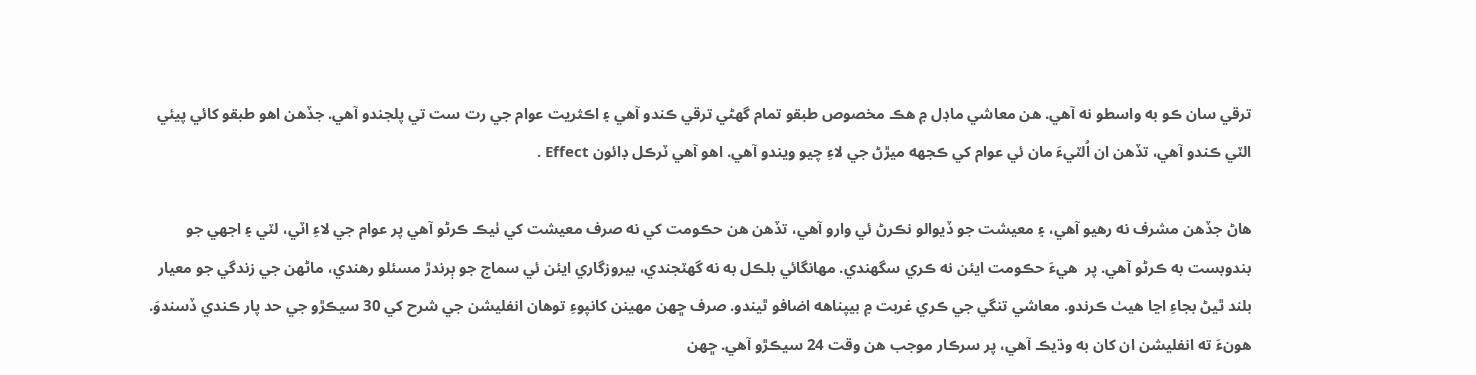ترقي سان ڪو به واسطو نه آهي. هن معاشي ماڊل ۾ هڪ مخصوص طبقو تمام گهڻي ترقي ڪندو آهي ۽ اڪثريت عوام جي رت ست تي پلجندو آهي. جڏهن اهو طبقو کائي پيئي الٽي ڪندو آهي، تڏهن ان اُلٽيءَ مان ئي عوام کي ڪجهه ميڙڻ جي لاءِ چيو ويندو آهي. اهو آهي ٽرڪل ڊائون Effect .

هاڻ جڏهن مشرف نه رهيو آهي، ۽ معيشت جو ڏيوالو نڪرڻ ئي وارو آهي، تڏهن هن حڪومت کي نه صرف معيشت کي ٺيڪ ڪرڻو آهي پر عوام جي لاءِ اٽي، لٽي ۽ اجهي جو بندوبست به ڪرڻو آهي. پر  هيءَ حڪومت ايئن نه ڪري سگهندي. مهانگائي بلڪل به نه گهٽجندي، بيروزگاري ايئن ئي سماج جو ٻرندڙ مسئلو رهندي، ماڻهن جي زندگي جو معيار بلند ٿيڻ بجاءِ اڃا هيٺ ڪرندو. معاشي تنگي جي ڪري غربت ۾ بيپناهه اضافو ٿيندو. صرف ڇهن مهينن کانپوءِ توهان انفليشن جي شرح کي 30 سيڪڙو جي حد پار ڪندي ڏسندوَ. هونءَ ته انفليشن ان کان به وڌيڪ آهي، پر سرڪار موجب هن وقت 24 سيڪڙو آهي. ڇهن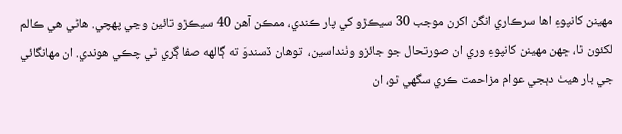مهينن کانپوءِ اها سرڪاري انگن اکرن موجب 30 سيڪڙو کي پار ڪندي، ممڪن آهن 40 سيڪڙو تائين وڃي پهچي. هاڻي هي ڪالم لکئون ٿا، ڇهن مهينن کانپوءِ وري ان صورتحال جو جائزو وٺنداسين،  توهان ڏسندوَ ته ڳالهه صفا ڳري ٿي چڪي هوندي. ان مهانگائي جي بار هيٺ دٻجي عوام مزاحمت ڪري سگهي ٿو، ان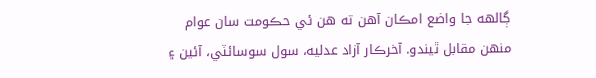ڳالهه جا واضع امڪان آهن ته هن ئي حڪومت سان عوام منهن مقابل ٿيندو. آخرڪار آزاد عدليه، سول سوسائٽي، آئين ۽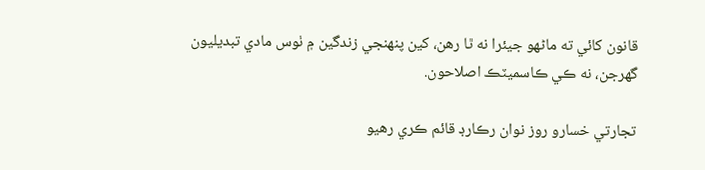قانون کائي ته ماڻهو جيئرا نه ٿا رهن، کين پنهنجي زندگين ۾ ٺوس مادي تبديليون گهرجن، نه ڪي ڪاسميٽڪ اصلاحون.

تجارتي خسارو روز نوان رڪارڊ قائم ڪري رهيو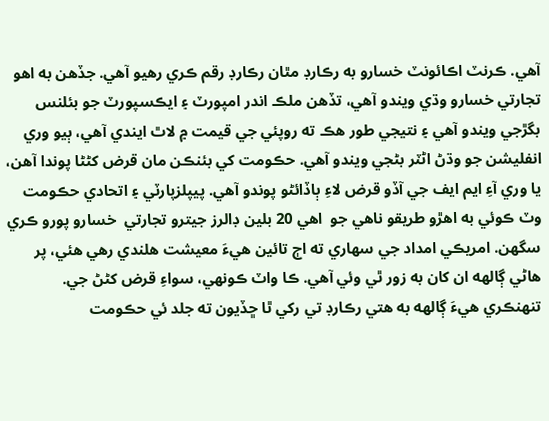آهي. ڪرنٽ اڪائونٽ خسارو به رڪارڊ مٿان رڪارڊ رقم ڪري رهيو آهي. جڏهن به اهو تجارتي خسارو وڌي ويندو آهي، تڏهن ملڪ اندر امپورٽ ۽ ايڪسپورٽ جو بئلنس بگڙجي ويندو آهي ۽ نتيجي طور هڪ ته روپئي جي قيمت ۾ لاٿ ايندي آهي، ٻيو وري انفليشن جو وڌڻ اڻٽر بڻجي ويندو آهي. حڪومت کي بئنڪن مان قرض کڻڻا پوندا آهن، يا وري آءِ ايم ايف جي آڏو قرض لاءِ ٻاڏائڻو پوندو آهي. پيپلزپارٽي ۽ اتحادي حڪومت وٽ ڪوئي به اهڙو طريقو ناهي جو  اهي 20 بلين ڊالرز جيترو تجارتي  خسارو پورو ڪري سگهن. امريڪي امداد جي سهاري ته اڄ تائين هيءَ معيشت هلندي رهي هئي، پر هاڻي ڳالهه ان کان به زور ٿي وئي آهي. ڪا واٽ ڪونهي، سواءِ قرض کڻڻ جي. تنهنڪري هيءَ ڳالهه به هتي رڪارڊ تي رکي ٿا ڇڏيون ته جلد ئي حڪومت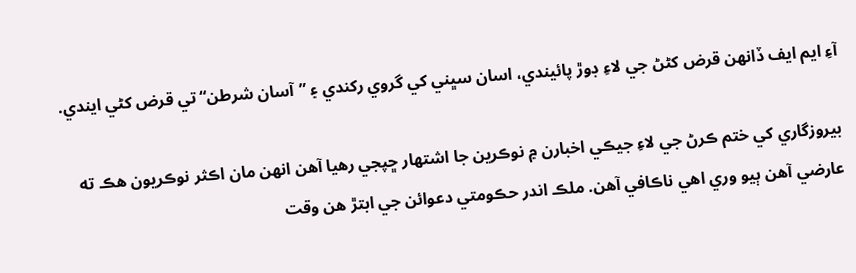آءِ ايم ايف ڏانهن قرض کڻڻ جي لاءِ ڊوڙ پائيندي، اسان سڀني کي گروي رکندي ۽ ”آسان شرطن“ تي قرض کڻي ايندي.

بيروزگاري کي ختم ڪرڻ جي لاءِ جيڪي اخبارن ۾ نوڪرين جا اشتهار ڇپجي رهيا آهن انهن مان اڪثر نوڪريون هڪ ته عارضي آهن ٻيو وري اهي ناڪافي آهن. ملڪ اندر حڪومتي دعوائن جي ابتڙ هن وقت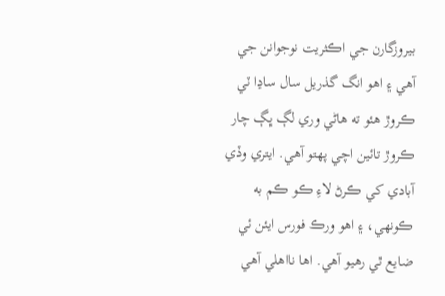بيروزگارن جي اڪثريت نوجوانن جي آهي ۽ اهو انگ گذريل سال ساڍا ٽي ڪروڙ هئو ته هاڻي وري لڳ ڀڳ چار ڪروڙ تائين اچي پهتو آهي. ايتري وڏي آبادي کي ڪرڻ لاءِ ڪو ڪم به ڪونهي، ۽ اهو ورڪ فورس ايئن ئي ضايع ٿي رهيو آهي. اها نااهلي آهي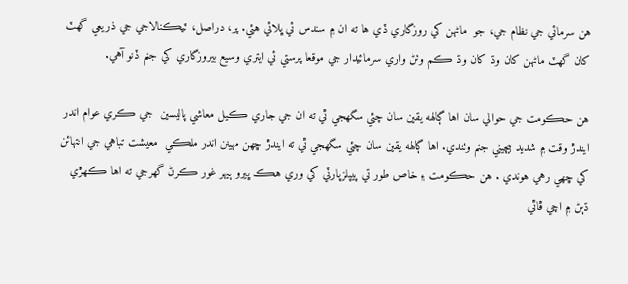هن سرمائي جي نظام جي، جو  ماڻهن کي روزگاري ڏي ها ته ان ۾ سندس ئي ڀلائي هئي. پر، دراصل، ٽيڪنالاجي جي ذريعي گهٽ کان گهٽ ماڻهن کان وڌ کان وڌ ڪم وٺڻ واري سرمائيدار جي موقعا پرستي ئي ايتري وسيع بيروزگاري کي جنم ڏنو آهي.

هن حڪومت جي حوالي سان اها ڳالهه يقين سان چئي سگهجي ٿي ته ان جي جاري ڪيل معاشي پاليسين  جي ڪري عوام اندر ايندڙ وقت ۾ شديد بيچيني جنم وٺندي. اها ڳالهه يقين سان چئي سگهجي ٿي ته ايندڙ ڇهن مهينن اندر ملڪي  معيشت تباهي جي انتهائن کي ڇهي رهي هوندي . هن حڪومت ۽ خاص طور تي پيپلزپارٽي کي وري هڪ ڀيرو ٻيهر غور ڪرڻ گهرجي ته اها ڪهڙي ڌٻڻ ۾ اچي ڦاٿي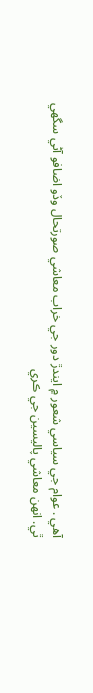آهي . عوام جي سياسي شعور ۾ ايندڙ دور جي خراب معاشي صورتحال وڏو اضافو آڻي سگهي ٿي. انهن معاشي پاليسين جي ڪري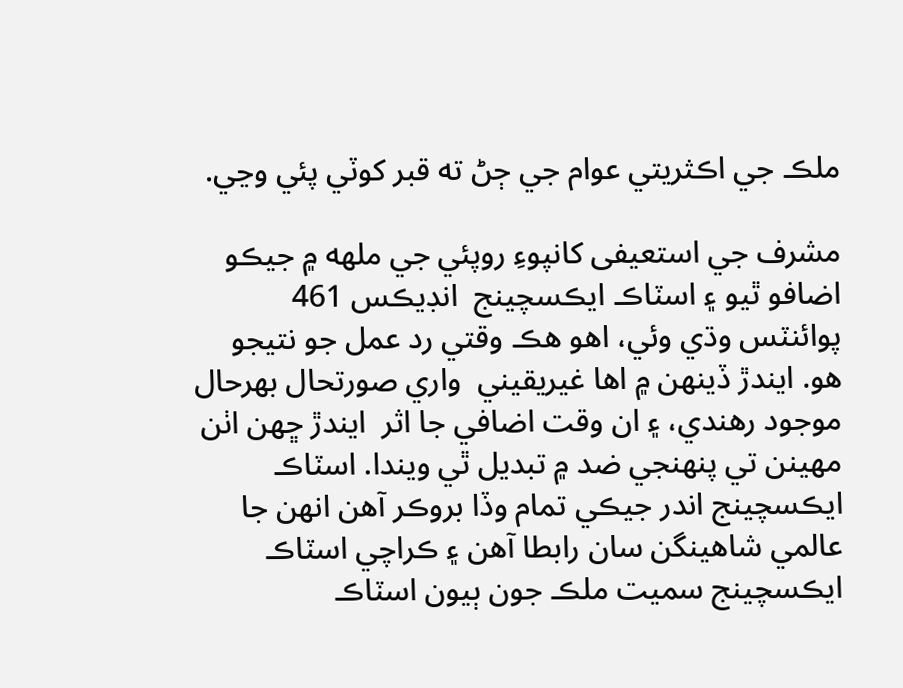ملڪ جي اڪثريتي عوام جي ڄڻ ته قبر کوٽي پئي وڃي.

مشرف جي استعيفى کانپوءِ روپئي جي ملهه ۾ جيڪو اضافو ٿيو ۽ اسٽاڪ ايڪسچينج  انڊيڪس 461 پوائنٽس وڌي وئي، اهو هڪ وقتي رد عمل جو نتيجو هو. ايندڙ ڏينهن ۾ اها غيريقيني  واري صورتحال بهرحال موجود رهندي، ۽ ان وقت اضافي جا اثر  ايندڙ ڇهن اٺن مهينن تي پنهنجي ضد ۾ تبديل ٿي ويندا. اسٽاڪ ايڪسچينج اندر جيڪي تمام وڏا بروڪر آهن انهن جا عالمي شاهينگن سان رابطا آهن ۽ ڪراچي اسٽاڪ ايڪسچينج سميت ملڪ جون ٻيون اسٽاڪ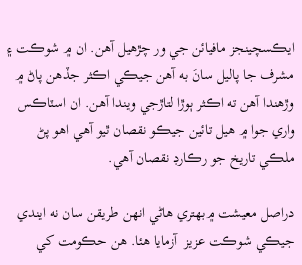ايڪسچينجز مافيائن جي ور چڙهيل آهن. ان ۾ شوڪت ۽ مشرف جا پاليل سانَ به آهن جيڪي اڪثر جڏهن پاڻ ۾ وڙهندا آهن ته اڪثر ٻوڙا لتاڙجي ويندا آهن. ان اسٽاڪس واري جوا ۾ هيل تائين جيڪو نقصان ٿيو آهي اهو پڻ ملڪي تاريخ جو رڪارڊ نقصان آهي.

دراصل معيشت ۾بهتري هاڻي انهن طريقن سان نه ايندي جيڪي شوڪت عزيز  آزمايا هئا. هن حڪومت کي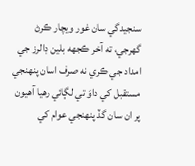سنجيدگي سان غور ويچار ڪرڻ گهرجي، ته آخر ڪجهه بلين ڊالرز جي امداد جي ڪري نه صرف اسان پنهنجي مستقبل کي داوَ تي لڳائي رهيا آهيون پر ان سان گڏ پنهنجي عوام کي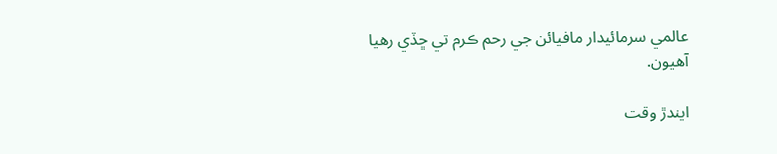عالمي سرمائيدار مافيائن جي رحم ڪرم تي ڇڏي رهيا آهيون.

ايندڙ وقت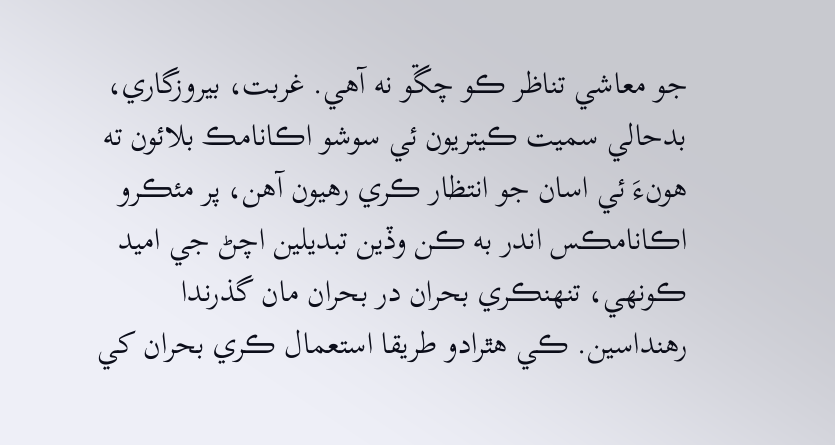جو معاشي تناظر ڪو چڱو نه آهي. غربت، بيروزگاري، بدحالي سميت ڪيتريون ئي سوشو اڪانامڪ بلائون ته هونءَ ئي اسان جو انتظار ڪري رهيون آهن، پر مئڪرو اڪانامڪس اندر به ڪن وڏين تبديلين اچڻ جي اميد ڪونهي، تنهنڪري بحران در بحران مان گذرندا رهنداسين. ڪي هٿرادو طريقا استعمال ڪري بحران کي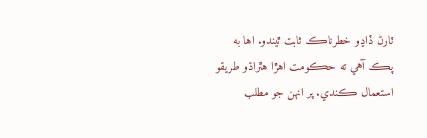ٽارڻ ڏاڍو خطرناڪ ثابت ٿيندو. اها به پڪ آهي ته حڪومت اهڙا هٿراڌو طريقو استعمال ڪندي. پر انهن جو مطلب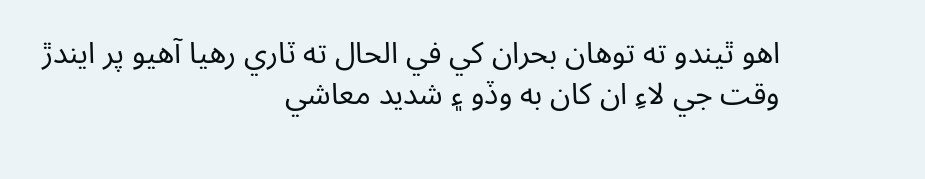اهو ٿيندو ته توهان بحران کي في الحال ته ٽاري رهيا آهيو پر ايندڙ وقت جي لاءِ ان کان به وڏو ۽ شديد معاشي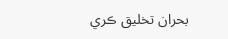بحران تخليق ڪري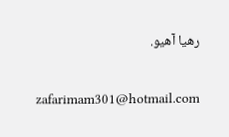رهيا آهيو.

zafarimam301@hotmail.com